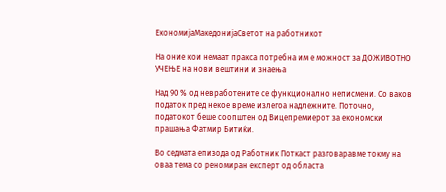ЕкономијаМакедонијаСветот на работникот

На оние кои немаат пракса потребна им е можност за ДОЖИВОТНО УЧЕЊЕ на нови вештини и знаења

Над 90 % од невработените се функционално неписмени. Со ваков податок пред некое време излегоа надлежните. Поточно, податокот беше соопштен од Вицепремиерот за економски прашања Фатмир Битиќи.

Во седмата епизода од Работник Поткаст разговаравме токму на оваа тема со реномиран експерт од областа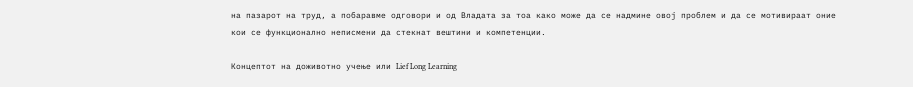на пазарот на труд, а побаравме одговори и од Владата за тоа како може да се надмине овој проблем и да се мотивираат оние кои се функционално неписмени да стекнат вештини и компетенции.

Концептот на доживотно учење или Lief Long Learning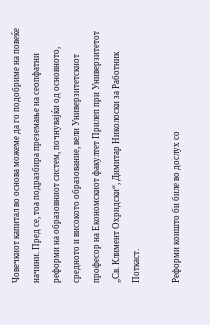Човечкиот капитал во основа можеме да го подобриме на повеќе начини. Пред се, тоа подразбира преземање на сеопфатни реформи на образовниот систем, почнувајќи од основното, средното и високото образование, вели Универзитетскиот професор на Економскиот факултет Прилеп при Универзитетот „Св. Климент Охридски“, Димитар Николоски за Работник Поткаст.

Реформи коишто би биле во дослух со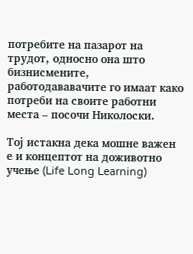потребите на пазарот на трудот, односно она што бизнисмените, работодававачите го имаат како потреби на своите работни места – посочи Николоски.

Тој истакна дека мошне важен е и концептот на доживотно учење (Life Long Learning)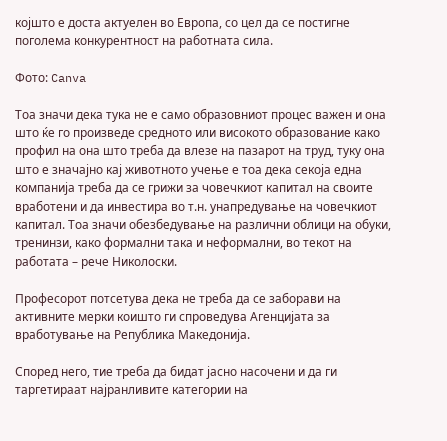којшто е доста актуелен во Европа, со цел да се постигне поголема конкурентност на работната сила.

Фото: Canva

Тоа значи дека тука не е само образовниот процес важен и она што ќе го произведе средното или високото образование како профил на она што треба да влезе на пазарот на труд, туку она што е значајно кај животното учење е тоа дека секоја една компанија треба да се грижи за човечкиот капитал на своите вработени и да инвестира во т.н. унапредување на човечкиот капитал. Тоа значи обезбедување на различни облици на обуки, тренинзи, како формални така и неформални, во текот на работата – рече Николоски.

Професорот потсетува дека не треба да се заборави на активните мерки коишто ги спроведува Aгенцијата за вработување на Република Македонија.

Според него, тие треба да бидат јасно насочени и да ги таргетираат најранливите категории на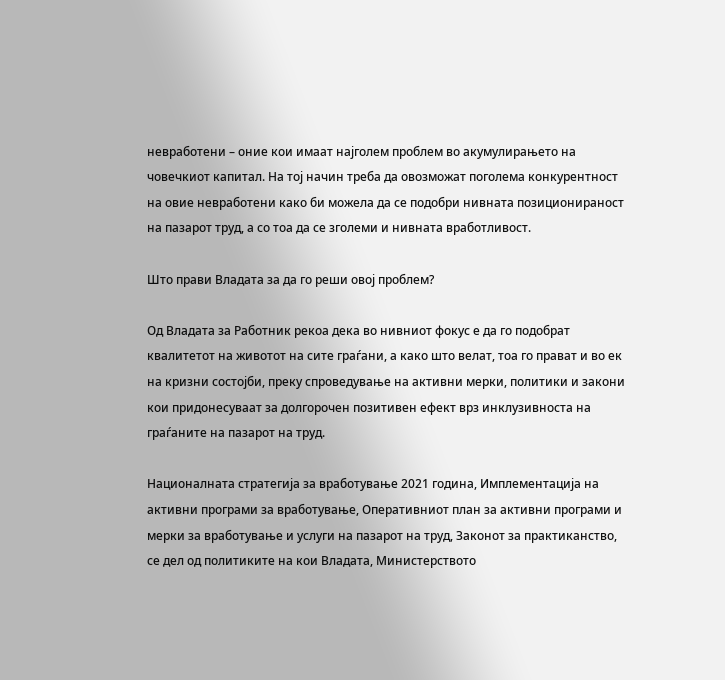невработени – оние кои имаат најголем проблем во акумулирањето на човечкиот капитал. На тој начин треба да овозможат поголема конкурентност на овие невработени како би можела да се подобри нивната позиционираност на пазарот труд, а со тоа да се зголеми и нивната вработливост.

Што прави Владата за да го реши овој проблем?

Од Владата за Работник рекоа дека во нивниот фокус е да го подобрат квалитетот на животот на сите граѓани, а како што велат, тоа го прават и во ек на кризни состојби, преку спроведување на активни мерки, политики и закони кои придонесуваат за долгорочен позитивен ефект врз инклузивноста на граѓаните на пазарот на труд.

Националната стратегија за вработување 2021 година, Имплементација на активни програми за вработување, Оперативниот план за активни програми и мерки за вработување и услуги на пазарот на труд, Законот за практиканство, се дел од политиките на кои Владата, Министерството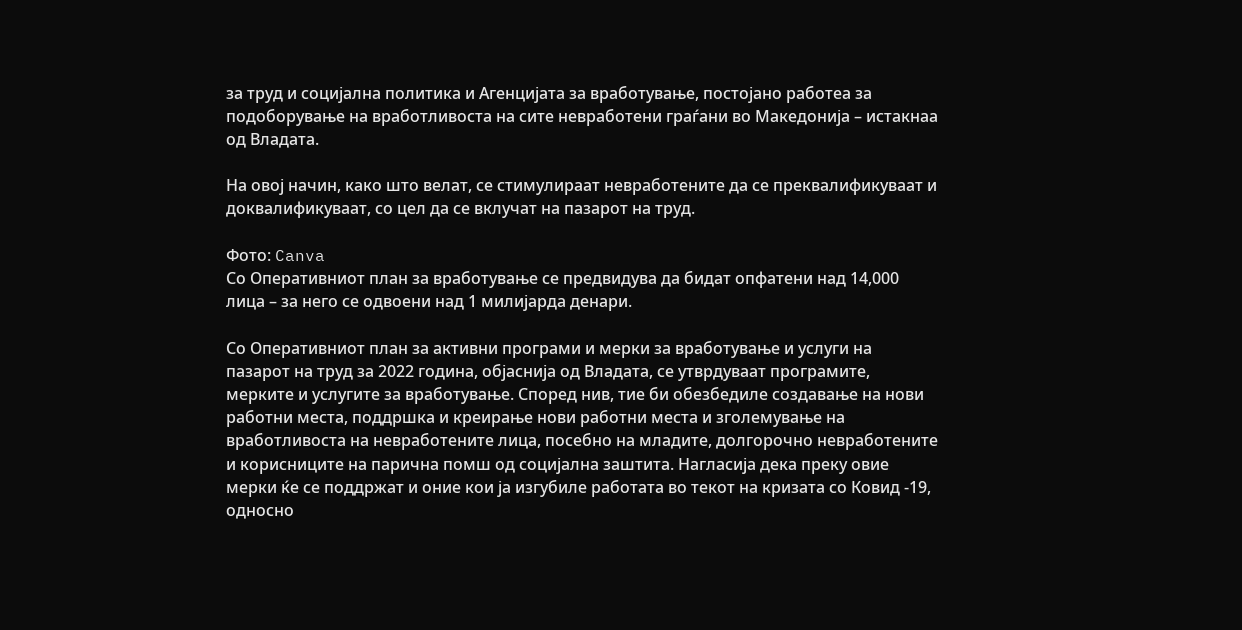за труд и социјална политика и Агенцијата за вработување, постојано работеа за подоборување на вработливоста на сите невработени граѓани во Македонија – истакнаа од Владата.

На овој начин, како што велат, се стимулираат невработените да се преквалификуваат и доквалификуваат, со цел да се вклучат на пазарот на труд.

Фото: Canva
Со Оперативниот план за вработување се предвидува да бидат опфатени над 14,000 лица – за него се одвоени над 1 милијарда денари.

Со Оперативниот план за активни програми и мерки за вработување и услуги на пазарот на труд за 2022 година, објаснија од Владата, се утврдуваат програмите, мерките и услугите за вработување. Според нив, тие би обезбедиле создавање на нови работни места, поддршка и креирање нови работни места и зголемување на вработливоста на невработените лица, посебно на младите, долгорочно невработените и корисниците на парична помш од социјална заштита. Нагласија дека преку овие мерки ќе се поддржат и оние кои ја изгубиле работата во текот на кризата со Ковид -19, односно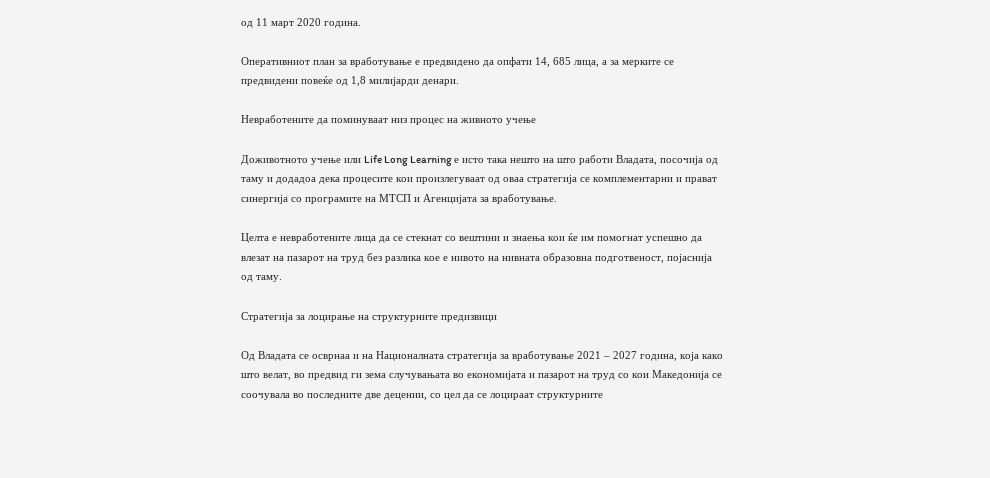од 11 март 2020 година.

Оперативниот план за вработување е предвидено да опфати 14, 685 лица, а за мерките се предвидени повеќе од 1,8 милијарди денари.

Невработените да поминуваат низ процес на живното учење

Доживотното учење или Life Long Learning е исто така нешто на што работи Владата, посочија од таму и додадоа дека процесите кои произлегуваат од оваа стратегија се комплементарни и прават синергија со програмите на МТСП и Агенцијата за вработување.

Целта е невработените лица да се стекнат со вештини и знаења кои ќе им помогнат успешно да влезат на пазарот на труд без разлика кое е нивото на нивната образовна подготвеност, појаснија од таму.

Стратегија за лоцирање на структурните предизвици

Од Владата се осврнаа и на Националната стратегија за вработување 2021 – 2027 година, која како што велат, во предвид ги зема случувањата во економијата и пазарот на труд со кои Македонија се соочувала во последните две децении, со цел да се лоцираат структурните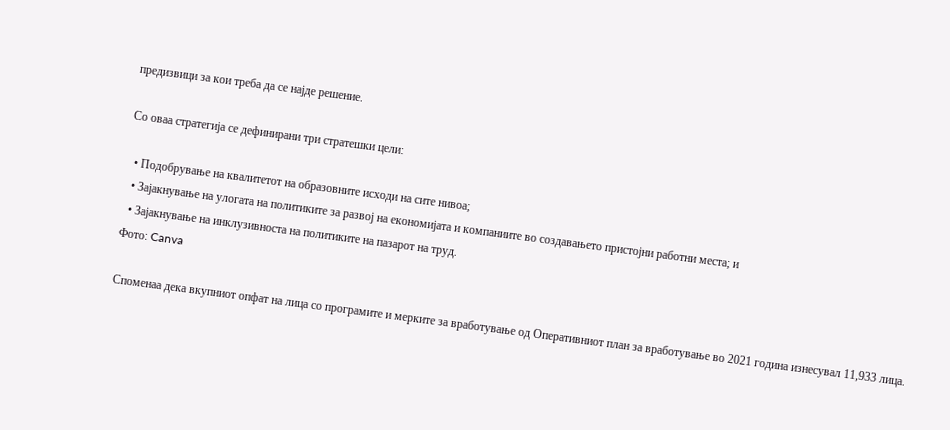предизвици за кои треба да се најде решение.

Со оваа стратегија се дефинирани три стратешки цели:

  • Подобрување на квалитетот на образовните исходи на сите нивоа;
  • Зајакнување на улогата на политиките за развој на економијата и компаниите во создавањето пристојни работни места; и
  • Зајакнување на инклузивноста на политиките на пазарот на труд.
Фото: Canva

Споменаа дека вкупниот опфат на лица со програмите и мерките за вработување од Оперативниот план за вработување во 2021 година изнесувал 11,933 лица.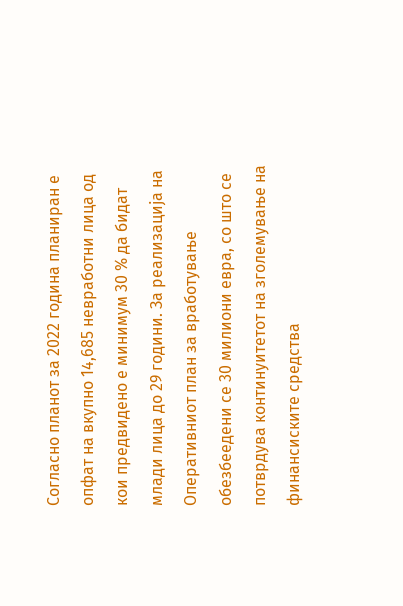Согласно планот за 2022 година планиран е опфат на вкупно 14,685 невработни лица од кои предвидено е минимум 30 % да бидат млади лица до 29 години. За реализација на Оперативниот план за вработување обезбеедени се 30 милиони евра, со што се потврдува континуитетот на зголемување на финансиските средства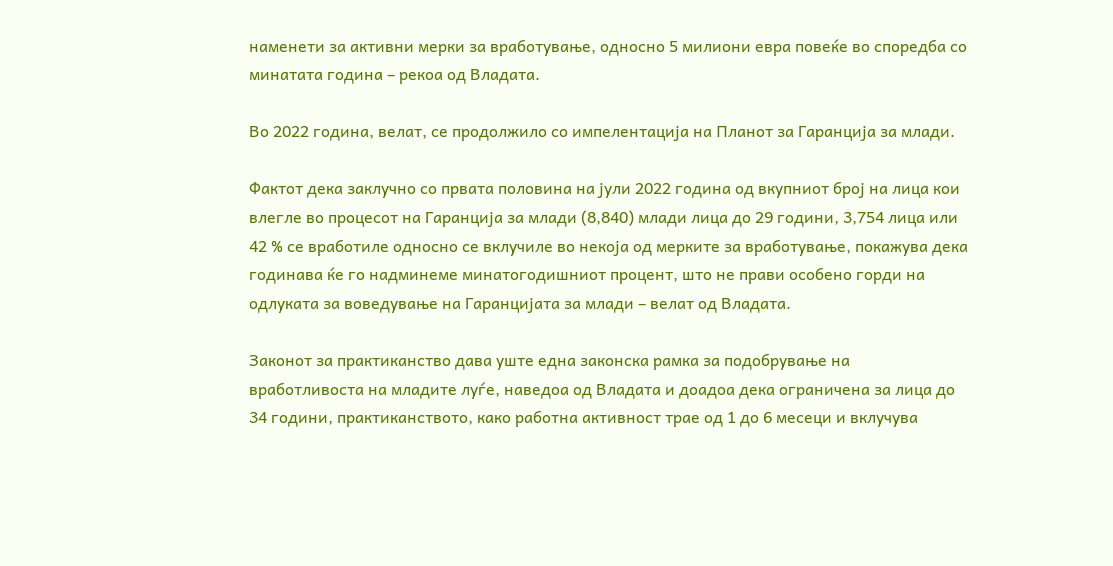наменети за активни мерки за вработување, односно 5 милиони евра повеќе во споредба со минатата година – рекоа од Владата.

Во 2022 година, велат, се продолжило со импелентација на Планот за Гаранција за млади.

Фактот дека заклучно со првата половина на јули 2022 година од вкупниот број на лица кои влегле во процесот на Гаранција за млади (8,840) млади лица до 29 години, 3,754 лица или 42 % се вработиле односно се вклучиле во некоја од мерките за вработување, покажува дека годинава ќе го надминеме минатогодишниот процент, што не прави особено горди на одлуката за воведување на Гаранцијата за млади – велат од Владата.

Законот за практиканство дава уште една законска рамка за подобрување на вработливоста на младите луѓе, наведоа од Владата и доадоа дека ограничена за лица до 34 години, практиканството, како работна активност трае од 1 до 6 месеци и вклучува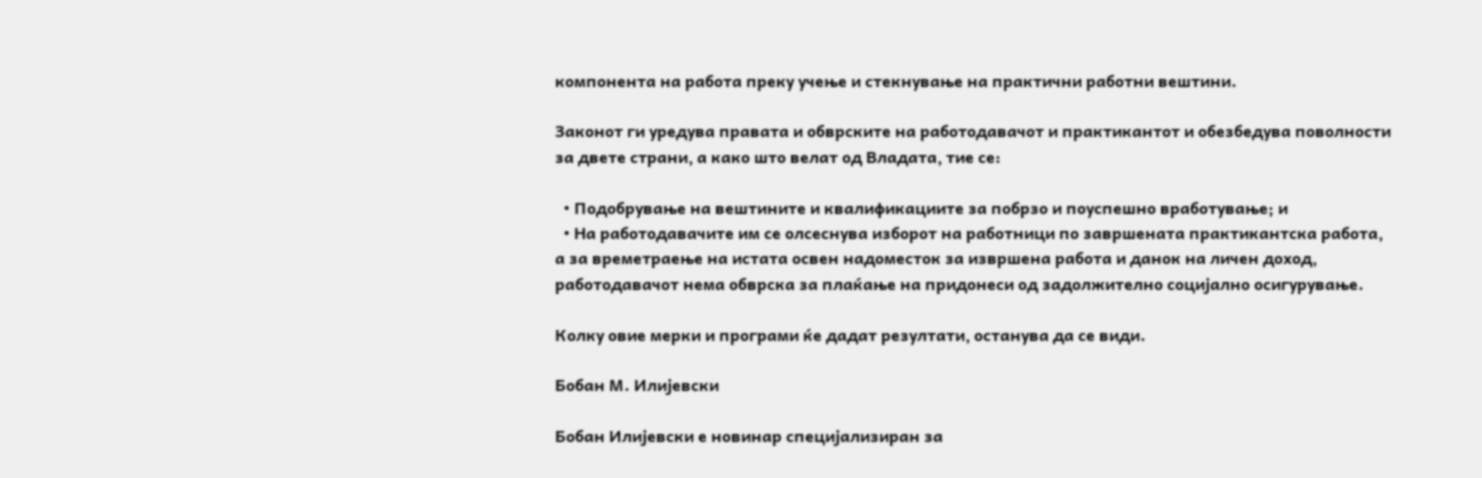компонента на работа преку учење и стекнување на практични работни вештини.

Законот ги уредува правата и обврските на работодавачот и практикантот и обезбедува поволности за двете страни, а како што велат од Владата, тие се:

  • Подобрување на вештините и квалификациите за побрзо и поуспешно вработување; и
  • На работодавачите им се олсеснува изборот на работници по завршената практикантска работа, а за времетраење на истата освен надоместок за извршена работа и данок на личен доход, работодавачот нема обврска за плаќање на придонеси од задолжително социјално осигурување.

Колку овие мерки и програми ќе дадат резултати, останува да се види.

Бобан М. Илијевски

Бобан Илијевски е новинар специјализиран за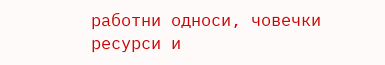работни односи, човечки ресурси и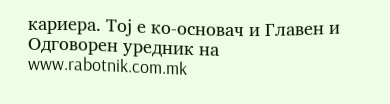кариера. Тој е ко-основач и Главен и Одговорен уредник на www.rabotnik.com.mk